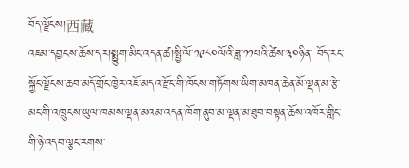བོད་ལྗོངས།西藏
འཇམ་དབྱངས་ཆོས་དར།སྨྱུག་མིང་འདན་ཚ།སྤྱི་ལོ་༡༩༨༠ལོའི་ཟླ་༡༡པའི་ཚེས་༣༠ཉིན་ བོད་རང་སྐྱོང་ལྗོངས་ཆབ་མདོ་གྲོང་ཁྱེར་འཇོ་མདའ་རྫོང་གི་ཁོངས་གཏོགས་ཡིག་མཁན་ཆེན་མོ་ལྡན་མ་རྩེ་མང་གི་འཁྲུངས་ཡུལ་ཁམས་ལྡན་མའམ་འདན་ཁོག་ནུབ་མ་ལྡན་མ་ཐུབ་བསྟན་ཆོས་འཁོར་གླིང་གི་ཉེ་འདབ་ལྕང་རགས་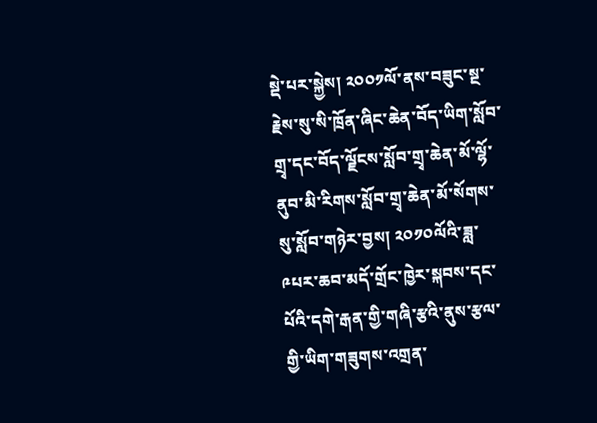སྡེ་པར་སྐྱེས། ༢༠༠༡ལོ་ནས་བཟུང་སྔ་རྗེས་སུ་སི་ཁྲོན་ཞིང་ཆེན་བོད་ཡིག་སློབ་གྲྭ་དང་བོད་ལྗོངས་སློབ་གྲྭ་ཆེན་མོ་ལྷོ་ནུབ་མི་རིགས་སློབ་གྲྭ་ཆེན་མོ་སོགས་སུ་སློབ་གཉེར་བྱས། ༢༠༡༠ལོའི་ཟླ་༩པར་ཆབ་མདོ་གྲོང་ཁྱེར་སྐབས་དང་པོའི་དགེ་རྒན་གྱི་གཞི་རྩའི་ནུས་རྩལ་གྱི་ཡིག་གཟུགས་འགྲན་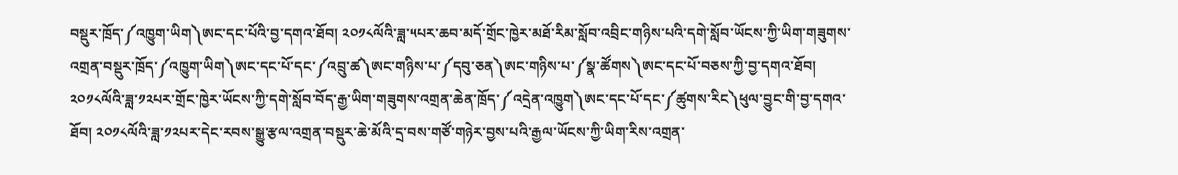བསྡུར་ཁྲོད་༼འཁྱུག་ཡིག༽ཨང་དང་པོའི་བྱ་དགའ་ཐོབ། ༢༠༡༨ལོའི་ཟླ་༥པར་ཆབ་མདོ་གྲོང་ཁྱེར་མཐོ་རིམ་སློབ་འབྲིང་གཉིས་པའི་དགེ་སློབ་ཡོངས་ཀྱི་ཡིག་གཟུགས་འགྲན་བསྡུར་ཁྲོད་༼འཁྱུག་ཡིག༽ཨང་དང་པོ་དང་༼འབྲུ་ཚ༽ཨང་གཉིས་པ་༼དབུ་ཅན༽ཨང་གཉིས་པ་༼སྣ་ཚོགས༽ཨང་དང་པོ་བཅས་ཀྱི་བྱ་དགའ་ཐོབ། ༢༠༡༨ལོའི་ཟླ་༡༢པར་གྲོང་ཁྱེར་ཡོངས་ཀྱི་དགེ་སློབ་བོད་རྒྱ་ཡིག་གཟུགས་འགྲན་ཆེན་ཁྲོད་༼འདྲེན་འཁྱུག༽ཨང་དང་པོ་དང་༼ཚུགས་རིང༽ཕུལ་བྱུང་གི་བྱ་དགའ་ཐོབ། ༢༠༡༨ལོའི་ཟླ་༡༢པར་དེང་རབས་སྒྱུ་རྩལ་འགྲན་བསྡུར་ཆེ་མོའི་དྲ་བས་གཙོ་གཉེར་བྱས་པའི་རྒྱལ་ཡོངས་ཀྱི་ཡིག་རིས་འགྲན་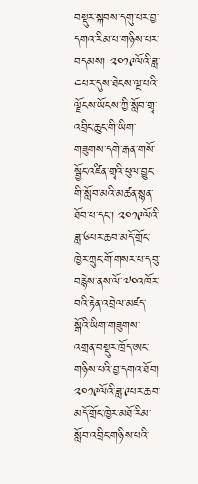བསྡུར་སྐབས་དགུ་པར་བྱ་དགའ་རིམ་པ་གཉིས་པར་བདམས། ༢༠༡༩ལོའི་ཟླ་༤པར་དུས་ཐེངས་ལྔ་པའི་ལྗོངས་ཡོངས་ཀྱི་སློབ་གྲྭ་འབྲིང་ཆུང་གི་ཡིག་གཟུགས་དགེ་རྒན་གསོ་སྦྱོང་འཛིན་གྲྭའི་ཕུལ་བྱུང་གི་སློབ་མའི་མཚན་སྙན་ཐོབ་པ་དང་། ༢༠༡༩ལོའི་ཟླ་༦པར་ཆབ་མདོ་གྲོང་ཁྱེར་ཀྲུང་གོ་གསར་པ་དབུ་བརྙེས་ནས་ལོ་༧༠འཁོར་བའི་རྟེན་འབྲེལ་མཛད་སྒོའི་ཡིག་གཟུགས་འགྲན་བསྡུར་ཁྲོད་ཨང་གཉིས་པའི་བྱ་དགའ་ཐོབ། ༢༠༡༩ལོའི་ཟླ་༩པར་ཆབ་མདོ་གྲོང་ཁྱེར་མཐོ་རིམ་སློབ་འབྲིང་གཉིས་པའི་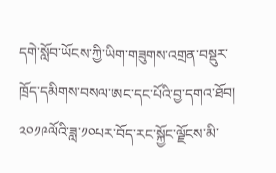དགེ་སློབ་ཡོངས་ཀྱི་ཡིག་གཟུགས་འགྲན་བསྡུར་ཁྲོད་དམིགས་བསལ་ཨང་དང་པོའི་བྱ་དགའ་ཐོབ། ༢༠༡༩ལོའི་ཟླ་༡༠པར་བོད་རང་སྐྱོང་ལྗོངས་མི་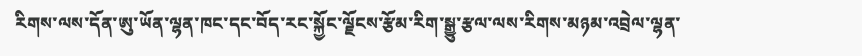རིགས་ལས་དོན་ཨུ་ཡོན་ལྷན་ཁང་དང་བོད་རང་སྐྱོང་ལྗོངས་རྩོམ་རིག་སྒྱུ་རྩལ་ལས་རིགས་མཉམ་འབྲེལ་ལྷན་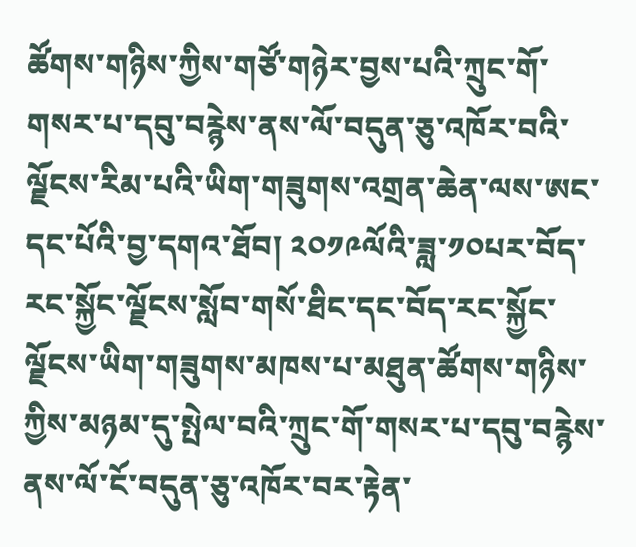ཚོགས་གཉིས་ཀྱིས་གཙོ་གཉེར་བྱས་པའི་ཀྲུང་གོ་གསར་པ་དབུ་བརྙེས་ནས་ལོ་བདུན་ཅུ་འཁོར་བའི་ལྗོངས་རིམ་པའི་ཡིག་གཟུགས་འགྲན་ཆེན་ལས་ཨང་དང་པོའི་བྱ་དགའ་ཐོབ། ༢༠༡༩ལོའི་ཟླ་༡༠པར་བོད་རང་སྐྱོང་ལྗོངས་སློབ་གསོ་ཐིང་དང་བོད་རང་སྐྱོང་ལྗོངས་ཡིག་གཟུགས་མཁས་པ་མཐུན་ཚོགས་གཉིས་ཀྱིས་མཉམ་དུ་སྤེལ་བའི་ཀྲུང་གོ་གསར་པ་དབུ་བརྙེས་ནས་ལོ་ངོ་བདུན་ཅུ་འཁོར་བར་རྟེན་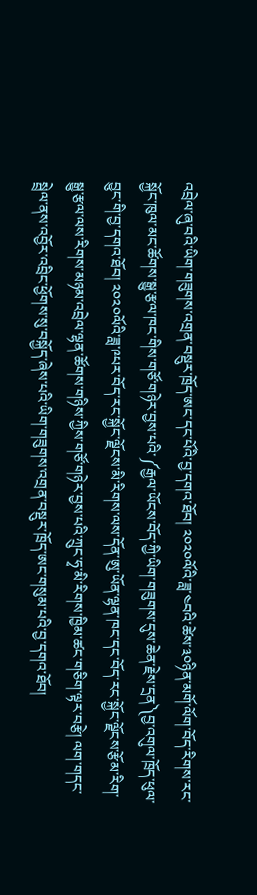འབྲེལ་ཞུ་བའི་ཡིག་གཟུགས་འགྲན་བསྡུར་ཁྲོད་ཨང་དང་པོའི་བྱ་དགའ་ཐོབ། ༢༠༢༠ལོའི་ཟླ་༤བའི་ཚེས་༣༠ཉིན་མགོ་ལོག་བོད་རིགས་རང་སྐྱོང་ཁུལ་མང་ཚོགས་སྒྱུ་རྩལ་ཁང་གིས་གཙོ་གཉེར་བྱས་པའི་༼རྒྱལ་ཡོངས་བོད་ཀྱི་ཡིག་གཟུགས་དུས་ཆེན་རྗེས་དྲན༽བྱ་འགུལ་ཁྲོད་ཕུལ་བྱུང་གི་བྱ་དགའ་ཐོབ། ༢༠༢༠ལོའི་ཟླ་༩པར་བོད་རང་སྐྱོང་ལྗོངས་མི་རིགས་ལས་དོན་ཨུ་ཡོན་ལྷན་ཁང་དང་བོད་རང་སྐྱོང་ལྗོངས་རྩོམ་རིག་སྒྱུ་རྩལ་ལས་རིགས་མཉམ་འབྲེལ་ལྷན་ཚོགས་གཉིས་ཀྱིས་གཙོ་གཉེར་བྱས་པའི་ཀྲུང་ཧྭ་མི་རིགས་ཁྱིམ་ཚང་གཅིག་ལྟར་བརྩེ། ལག་གདང་སྦྲེལ་ནས་འབྱོར་འབྲིང་ཕྱོགས་སུ་བསྐྱོད་ཞེས་པའི་ཡིག་གཟུགས་འགྲན་བསྡུར་ཁྲོད་ཨང་གསུམ་པའི་བྱ་དགའ་ཐོབ།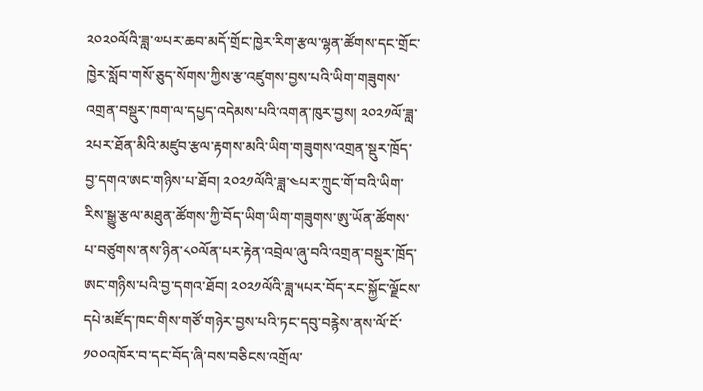༢༠༢༠ལོའི་ཟླ་༧པར་ཆབ་མདོ་གྲོང་ཁྱེར་རིག་རྩལ་ལྷན་ཚོགས་དང་གྲོང་ཁྱེར་སློབ་གསོ་ཅུད་སོགས་ཀྱིས་རྩ་འཛུགས་བྱས་པའི་ཡིག་གཟུགས་འགྲན་བསྡུར་ཁག་ལ་དཔྱད་འདེམས་པའི་འགན་ཁུར་བྱས། ༢༠༢༡ལོ་ཟླ་༢པར་ཐོན་མིའི་མཛུབ་རྩལ་རྟགས་མའི་ཡིག་གཟུགས་འགྲན་སྡུར་ཁྲོད་བྱ་དགའ་ཨང་གཉིས་པ་ཐོབ། ༢༠༢༡ལོའི་ཟླ་༤པར་ཀྲུང་གོ་བའི་ཡིག་རིས་སྒྱུ་རྩལ་མཐུན་ཚོགས་ཀྱི་བོད་ཡིག་ཡིག་གཟུགས་ཨུ་ཡོན་ཚོགས་པ་བཙུགས་ནས་ཉིན་༨༠ལོན་པར་རྟེན་འབྲེལ་ཞུ་བའི་འགྲན་བསྡུར་ཁྲོད་ཨང་གཉིས་པའི་བྱ་དགའ་ཐོབ། ༢༠༢༡ལོའི་ཟླ་༥པར་བོད་རང་སྐྱོང་ལྗོངས་དཔེ་མཛོད་ཁང་གིས་གཙོ་གཉེར་བྱས་པའི་ཏང་དབུ་བརྙེས་ནས་ལོ་ངོ་༡༠༠འཁོར་བ་དང་བོད་ཞི་བས་བཅིངས་འགྲོལ་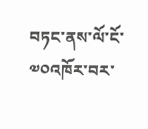བཏང་ནས་ལོ་ངོ་༧༠འཁོར་བར་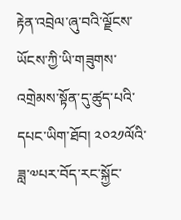རྟེན་འབྲེལ་ཞུ་བའི་ལྗོངས་ཡོངས་ཀྱི་ཡི་གཟུགས་འགྲེམས་སྟོན་དུ་ཚུད་པའི་དཔང་ཡིག་ཐོབ། ༢༠༢༡ལོའི་ཟླ་༧པར་བོད་རང་སྐྱོང་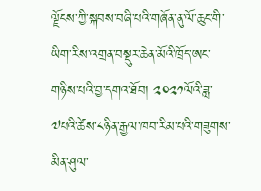ལྗོངས་ཀྱི་སྐབས་བཞི་པའི་གཞོན་ནུ་ལོ་ཆུང་གི་ཡིག་རིས་འགྲན་བསྡུར་ཆེན་མོའི་ཁྲོད་ཨང་གཉིས་པའི་བྱ་དགའ་ཐོབ། ༢༠༢༡ལོའི་ཟླ་༧པའི་ཚེས་༨ཉིན་རྒྱལ་ཁབ་རིམ་པའི་གཟུགས་མིན་ཤུལ་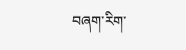བཞག་རིག་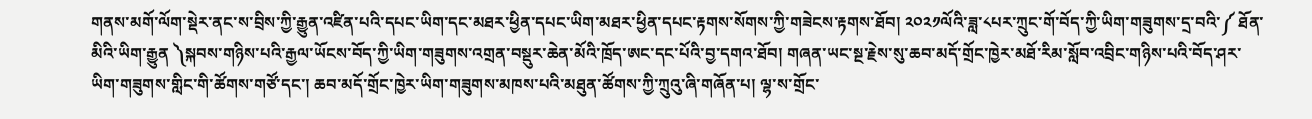གནས་མགོ་ལོག་སྡེར་ནང་ས་བྲིས་ཀྱི་རྒྱུན་འཛིན་པའི་དཔང་ཡིག་དང་མཐར་ཕྱིན་དཔང་ཡིག་མཐར་ཕྱིན་དཔང་རྟགས་སོགས་ཀྱི་གཟེངས་རྟགས་ཐོབ། ༢༠༢༡ལོའི་ཟླ་༨པར་ཀྲུང་གོ་བོད་ཀྱི་ཡིག་གཟུགས་དྲ་བའི་༼ ཐོན་མིའི་ཡིག་རྒྱུན ༽སྐབས་གཉིས་པའི་རྒྱལ་ཡོངས་བོད་ཀྱི་ཡིག་གཟུགས་འགྲན་བསྡུར་ཆེན་མོའི་ཁྲོད་ཨང་དང་པོའི་བྱ་དགའ་ཐོབ། གཞན་ཡང་སྔ་རྗེས་སུ་ཆབ་མདོ་གྲོང་ཁྱེར་མཐོ་རིམ་སློབ་འབྲིང་གཉིས་པའི་བོད་ཤར་ཡིག་གཟུགས་གླིང་གི་ཚོགས་གཙོ་དང་། ཆབ་མདོ་གྲོང་ཁྱེར་ཡིག་གཟུགས་མཁས་པའི་མཐུན་ཚོགས་ཀྱི་ཀྲུའུ་ཞི་གཞོན་པ། ལྷ་ས་གྲོང་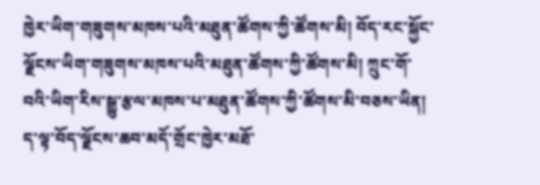ཁྱེར་ཡིག་གཟུགས་མཁས་པའི་མཐུན་ཚོགས་ཀྱི་ཚོགས་མི། བོད་རང་སྐྱོང་ལྗོངས་ཡིག་གཟུགས་མཁས་པའི་མཐུན་ཚོགས་ཀྱི་ཚོགས་མི། ཀྲུང་གོ་བའི་ཡིག་རིས་སྒྱུ་རྩལ་མཁས་པ་མཐུན་ཚོགས་ཀྱི་ཚོགས་མི་བཅས་ཡིན། ད་ལྟ་བོད་ལྗོངས་ཆབ་མདོ་གྲོང་ཁྱེར་མཐོ་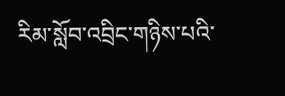རིམ་སློབ་འབྲིང་གཉིས་པའི་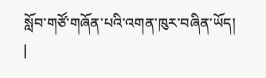སློབ་གཙོ་གཞོན་པའི་འགན་ཁུར་བཞིན་ཡོད། |